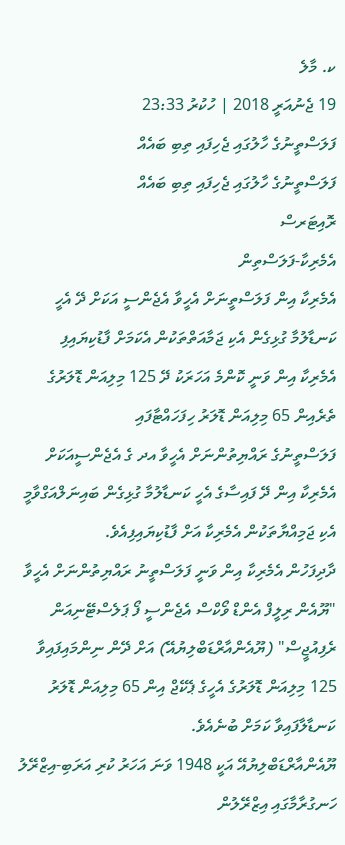ކ. މާލެ
19 ޖެނުއަރީ 2018 | ހުކުރު 23:33
ފަލަސްތީނުގެ ހާލުގައި ޖެހިފައި ތިބި ބައެއް
ފަލަސްތީނުގެ ހާލުގައި ޖެހިފައި ތިބި ބައެއް
ރޮއިޓަރސް
އެމެރިކާ-ފަލަސްތިން
އެމެރިކާ އިން ފަލަސްތީނަށް އެހީވާ އެޖެންސީ އަކަށް ދޭ އެހީ ކަނޑާލުމާ ގުޅިގެން އެކި ޖަމާއަތްތަކުން އެކަމަށް ފާޑުކިޔައިފި
އެމެރިކާ އިން ވަނީ ކޮންމެ އަހަރަކު ދޭ 125 މިލިއަން ޑޮލަރުގެ ތެރެއިން 65 މިލިއަން ޑޮލަރު ހިފަހައްޓާފައި
ފަލަސްތީނުގެ ރައްޔިތުންނަށް އެހީވާ އދ ގެ އެޖެންސީއަކަށް އެމެރިކާ އިން ދޭ ފައިސާގެ އެހީ ކަނޑާލުމާ ގުޅިގެން ބައިނަލްއަގްވާމީ އެކި ޖަމިއްޔާތަކުން އެމެރިކާ އަށް ފާޑުކިޔައިފިއެވެ.
ދާދިފަހުން އެމެރިކާ އިން ވަނީ ފަލަސްތީނު ރައްޔިތުންނަށް އެހީވާ "ޔޫއެން ރިލީފް އެންޑް ވޯކްސް އެޖެންސީ ފޯ ޕަލެސްޓޭނިއަން ރެފިއުޖީސް" (ޔޫއެންއާރްޑަބްލިޔުއޭ) އަށް ދޭން ނިންމައިފައިވާ 125 މިލިއަން ޑޮލަރުގެ އެހީގެ ޕެކޭޖް އިން 65 މިލިއަން ޑޮލަރު ކަނޑާލާފައިވާ ކަމަށް ބުނެއެވެ.
ޔޫއެންއާރްޑަބްލިޔުއޭ އަކީ 1948 ވަނަ އަހަރު ކުރި އަރަބި-އިޒްރޭލު ހަނގުރާމާގައި އިޒްރޭލުން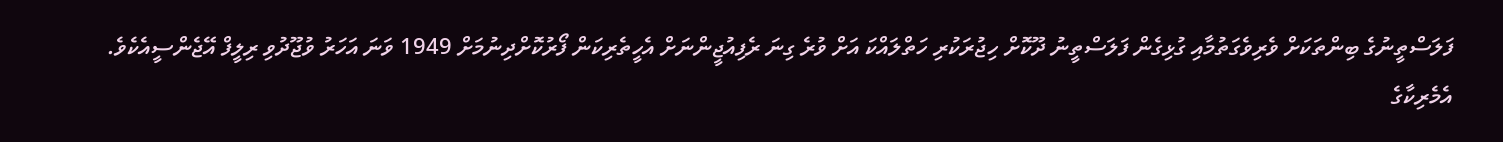ފަލަސްތީނުގެ ބިންތަކަށް ވެރިވެގަތުމާއި ގުޅިގެން ފަލަސްތީނު ދޫކޮށް ހިޖުރަކުރި ހަތްލައްކަ އަށް ވުރެ ގިނަ ރެފިއުޖީންނަށް އެހީތެރިކަން ފޯރުކޮށްދިނުމަށް 1949 ވަނަ އަހަރު ވުޖޫދުވި ރިލީފް އޭޖެންސީއެކެވެ.
އެމެރިކާގެ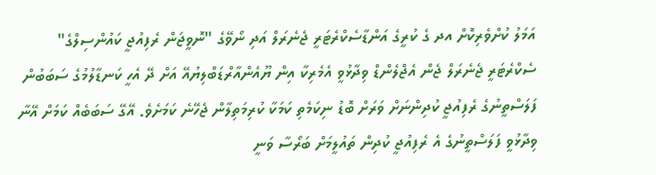އަމަލު ކުށްވެރިކޮށް އދ ގެ ކުރީގެ އަންޑާސެކްރެޓަރީ ޖެނެރަލް އަދި ނޯވޭގެ "ނޮވީޖަން ރެފިއުޖީ ކައުންސިލްގެ" ސެކްރެޓަރީ ޖެނެރަލް ޖެން އެޖްލެންޑް ވިދާޅުވީ އެމެރިކާ އިން ޔޫއެންއާރްޑަބްލިޔުއޭ އަށް ދޭ އެހީ ކަނޑާލުމުގެ ސަބަބުން ފަލަސްތީނުގެ ރެފިއުޖީ ކުދިންނަށް ވަރަށް ބޮޑު ނިކަމެތި ކަމަކާ ކުރިމަތިލާން ޖެހޭނެ ކަމަށެވެ. އޭގޭ ސަބަބެއް ކަމަށް އޭނާ ވިދާޅުވީ ފަލަސްތީނުގެ އެ ރެފިއުޖީ ކުދިން ތައުލީމަށް ބަރޯސާ ވަނީ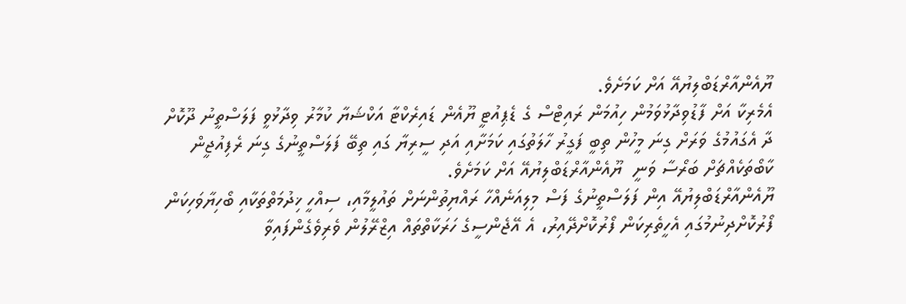ޔޫއެންއާރްޑަބްލިޔުއޭ އަށް ކަމަށެވެ.
އެމެރިކާ އަށް ފާޑުވިދާޅުވަމުން ހިއުމަން ރައިޓްސް ގެ ޑެޕިއުޓީ ޔޫއެން ޑައިރެކްޓާ އަކްޝަޔާ ކުމާރު ވިދާޅުވީ ފަލަސްތީނު ދޫކޮށް ދާ އެގައުމުގެ ވަރަށް ގިނަ މީހުން ތިބީ ފަގީރު ހާލަތުގައި ކަމަށާއި އަދި ސީރިޔާ ގައި ތިބޭ ފަލަސްތީނުގެ ގިނަ ރެފިއުޖީން ކާބޯތަކެއްޗަށް ބަރޯސާ ވަނީ  ޔޫއެންއާރްޑަބްލިޔުއޭ އަށް ކަމަށެވެ.
ޔޫއެންއާރްޑަބްލިޔުއޭ އިން ފަލަސްތީނުގެ ފަސް މިލިއަނެއްހާ ރައްޔިތުންނަށް ތައުލީމާއި، ސިއްހީ ޚިދުމަތްތަކާއި ބޯހިޔާވަހިކަން ފޯރުކޮށްދިނުމުގައި އެހީތެރިކަން ފޯރުކޮށްދޭއިރު، އެ އޭޖެންސީގެ ހަރަކާތްތައް އިޒްރޭލުން ވެރިވެގެންފައިވާ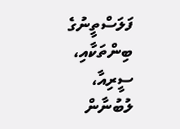ފަލަސްތީނުގެ ބިންތަކާއި، ސީރިއާ، ލުބުނާން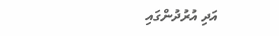އަދި އުރުދުންގައި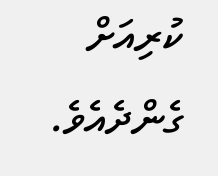ކުރިއަށް ގެންދެއެވެ.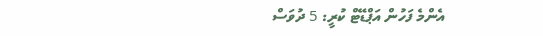އެންމެ ފަހުން އަޕްޑޭޓް ކުރީ: 5 ދުވަސް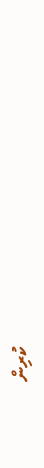ކުރިން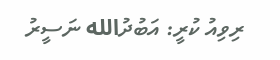ރިވިއު ކުރީ: އަބުދުالله ނަސީރު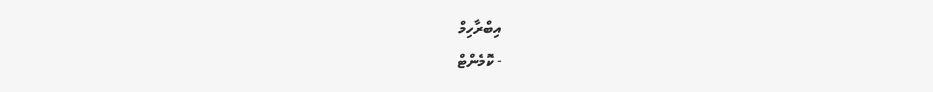އިބްރާހިމް
- ކޮމެންޓް